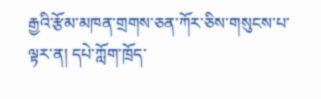རྒྱའི་རྩོམ་མཁན་གྲགས་ཅན་ཀོར་ཅིས་གསུངས་པ་ལྟར་ན། དཔེ་ཀློག་ཁྲོད་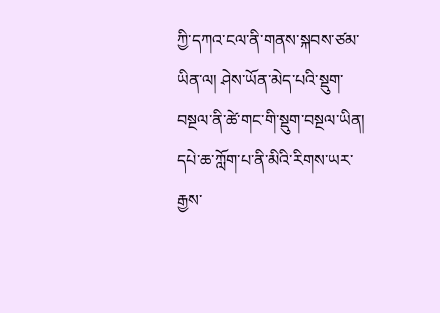ཀྱི་དཀའ་ངལ་ནི་གནས་སྐབས་ཙམ་ཡིན་ལ། ཤེས་ཡོན་མེད་པའི་སྡུག་བསྔལ་ནི་ཚེ་གང་གི་སྡུག་བསྔལ་ཡིན། དཔེ་ཆ་ཀློག་པ་ནི་མིའི་རིགས་ཡར་རྒྱས་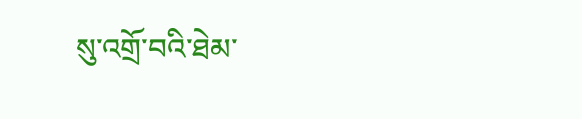སུ་འགྲོ་བའི་ཐེམ་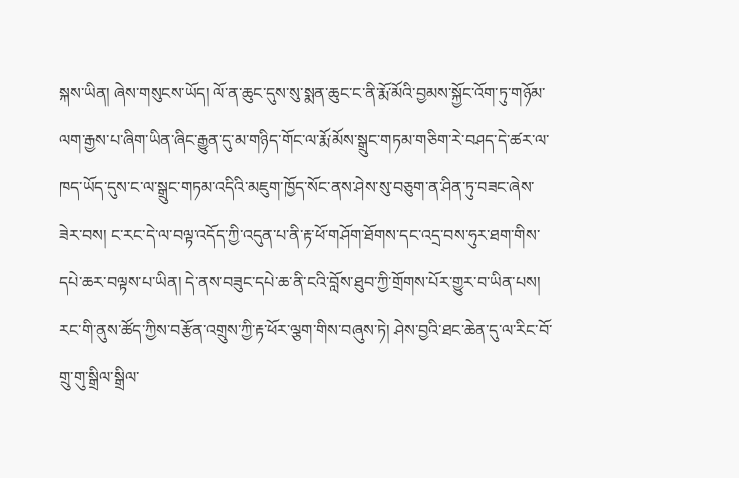སྐས་ཡིན། ཞེས་གསུངས་ཡོད། ལོ་ན་ཆུང་དུས་སུ་སྨན་ཆུང་ང་ནི་རྨོ་མོའི་བྱམས་སྐྱོང་འོག་ཏུ་གཉོམ་ལག་རྒྱས་པ་ཞིག་ཡིན་ཞིང་རྒྱུན་དུ་མ་གཉིད་གོང་ལ་རྨོ་མོས་སྒྲུང་གཏམ་གཅིག་རེ་བཤད་དེ་ཚར་ལ་ཁད་ཡོད་དུས་ང་ལ་སྒྲུང་གཏམ་འདིའི་མཇུག་ཁྱོད་སོང་ནས་ཤེས་སུ་བཅུག་ན་ཤིན་ཏུ་བཟང་ཞེས་ཟེར་བས། ང་རང་དེ་ལ་བལྟ་འདོད་ཀྱི་འདུན་པ་ནི་རྟ་ཕོ་གཤོག་ཐོགས་དང་འདྲ་བས་ཧུར་ཐག་གིས་དཔེ་ཆར་བལྟས་པ་ཡིན། དེ་ནས་བཟུང་དཔེ་ཆ་ནི་ངའི་བློས་ཐུབ་ཀྱི་གྲོགས་པོར་གྱུར་བ་ཡིན་པས། རང་གི་ནུས་ཚོད་ཀྱིས་བརྩོན་འགྲུས་ཀྱི་རྟ་ཕོར་ལྕག་གིས་བཞུས་ཏེ། ཤེས་བྱའི་ཐང་ཆེན་དུ་ལ་རིང་བོ་གྲུ་གུ་སྒྲིལ་སྒྲིལ་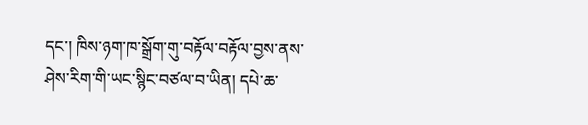དང་། ཁིས་ཉག་ཁ་སྒྲོག་གུ་བརྟོལ་བརྟོལ་བྱས་ནས་ཤེས་རིག་གི་ཡང་སྙིང་བཙལ་བ་ཡིན། དཔེ་ཆ་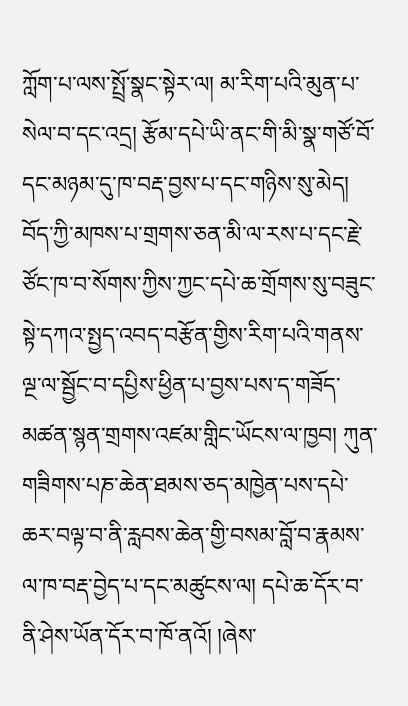ཀློག་པ་ལས་སྤྲོ་སྣང་སྟེར་ལ། མ་རིག་པའི་མུན་པ་སེལ་བ་དང་འདྲ། རྩོམ་དཔེ་ཡི་ནང་གི་མི་སྣ་གཙོ་བོ་དང་མཉམ་དུ་ཁ་བརྡ་བྱས་པ་དང་གཉིས་སུ་མེད།
བོད་ཀྱི་མཁས་པ་གྲགས་ཅན་མི་ལ་རས་པ་དང་རྗེ་ཙོང་ཁ་བ་སོགས་ཀྱིས་ཀྱང་དཔེ་ཆ་གྲོགས་སུ་བཟུང་སྟེ་དཀའ་སྤྱད་འབད་བརྩོན་གྱིས་རིག་པའི་གནས་ལྔ་ལ་སྦྱོང་བ་དཔྱིས་ཕྱིན་པ་བྱས་པས་ད་གཟོད་མཚན་སྙན་གྲགས་འཛམ་གླིང་ཡོངས་ལ་ཁྱབ། ཀུན་གཟིགས་པཎ་ཆེན་ཐམས་ཅད་མཁྱེན་པས་དཔེ་ཆར་བལྟ་བ་ནི་རླབས་ཆེན་གྱི་བསམ་བློ་བ་རྣམས་ལ་ཁ་བརྡ་བྱེད་པ་དང་མཚུངས་ལ། དཔེ་ཆ་དོར་བ་ནི་ཤེས་ཡོན་དོར་བ་ཁོ་ནའོ། །ཞེས་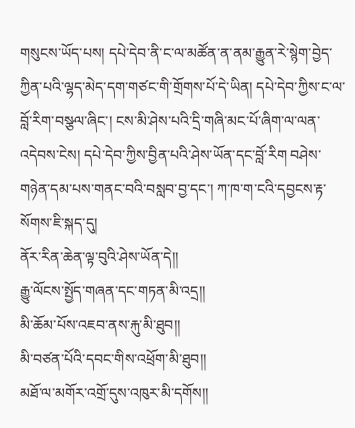གསུངས་ཡོད་པས། དཔེ་དེབ་ནི་ང་ལ་མཚོན་ན་ནམ་རྒྱུན་རེ་སྙེག་བྱེད་ཀྱིན་པའི་ལྷད་མེད་དག་གཙང་གི་གྲོགས་པོ་དེ་ཡིན། དཔེ་དེབ་ཀྱིས་ང་ལ་བློ་རིག་བསྩལ་ཞིང་། ངས་མི་ཤེས་པའི་དྲི་གཞི་མང་པོ་ཞིག་ལ་ལན་འདེབས་ངེས། དཔེ་དེབ་ཀྱིས་བྱིན་པའི་ཤེས་ཡོན་དང་བློ་རིག བཤེས་གཉེན་དམ་པས་གནང་བའི་བསླབ་བྱ་དང་། ཀ་ཁ་ག་ངའི་དབྱངས་རྟ་སོགས་ཇི་སྐད་དུ།
ནོར་རིན་ཆེན་ལྟ་བུའི་ཤེས་ཡོན་དེ།།
རྒྱུ་ལོངས་སྤྱོད་གཞན་དང་གཏན་མི་འདྲ།།
མི་ཆོམ་པོས་འཇབ་ནས་རྐུ་མི་ཐུབ།།
མི་བཙན་པོའི་དབང་གིས་འཕྲོག་མི་ཐུབ།།
མཐོ་ལ་མགོར་འགྲོ་དུས་འཁུར་མི་དགོས།།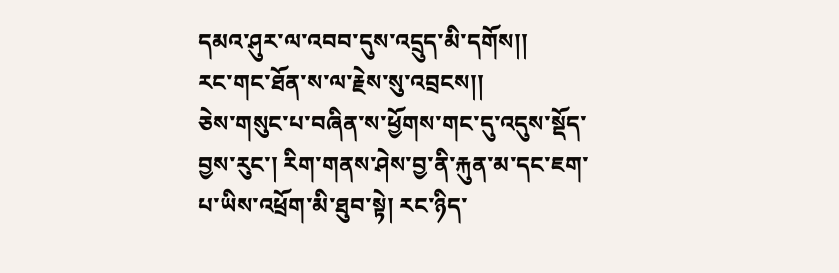དམའ་ཤུར་ལ་འབབ་དུས་འདྲུད་མི་དགོས།།
རང་གང་ཐོན་ས་ལ་རྗེས་སུ་འབྲངས།།
ཅེས་གསུང་པ་བཞིན་ས་ཕྱོགས་གང་དུ་འདུས་སྡོད་བྱས་རུང་། རིག་གནས་ཤེས་བྱ་ནི་རྐུན་མ་དང་ཇག་པ་ཡིས་འཕྲོག་མི་ཐུབ་སྟེ། རང་ཉིད་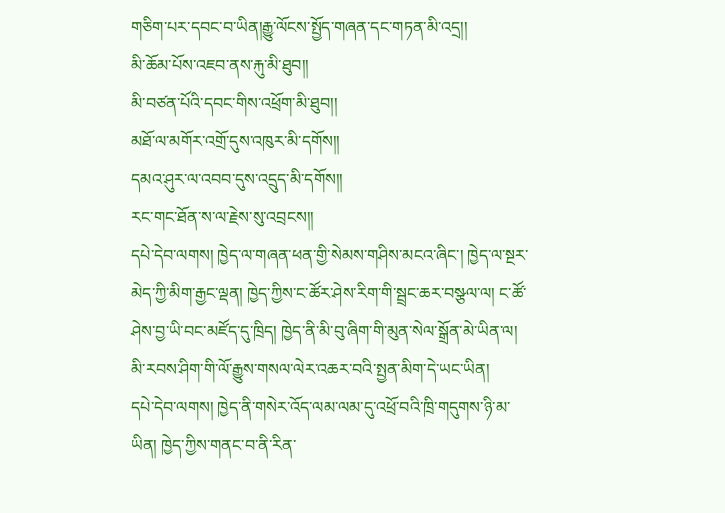གཅིག་པར་དབང་བ་ཡིན།རྒྱུ་ལོངས་སྤྱོད་གཞན་དང་གཏན་མི་འདྲ།།
མི་ཆོམ་པོས་འཇབ་ནས་རྐུ་མི་ཐུབ།།
མི་བཙན་པོའི་དབང་གིས་འཕྲོག་མི་ཐུབ།།
མཐོ་ལ་མགོར་འགྲོ་དུས་འཁུར་མི་དགོས།།
དམའ་ཤུར་ལ་འབབ་དུས་འདྲུད་མི་དགོས།།
རང་གང་ཐོན་ས་ལ་རྗེས་སུ་འབྲངས།།
དཔེ་དེབ་ལགས། ཁྱེད་ལ་གཞན་ཕན་གྱི་སེམས་གཤིས་མངའ་ཞིང་། ཁྱེད་ལ་སྔར་མེད་ཀྱི་མིག་རྒྱང་ལྡན། ཁྱེད་ཀྱིས་ང་ཚོར་ཤེས་རིག་གི་སྦྲང་ཆར་བསྩལ་ལ། ང་ཚོ་ཤེས་བྱ་ཡི་བང་མཛོད་དུ་ཁྲིད། ཁྱེད་ནི་མི་བུ་ཞིག་གི་མུན་སེལ་སྒྲོན་མེ་ཡིན་ལ། མི་རབས་ཤིག་གི་ལོ་རྒྱུས་གསལ་ལེར་འཆར་བའི་སྤྱན་མིག་དེ་ཡང་ཡིན།
དཔེ་དེབ་ལགས། ཁྱེད་ནི་གསེར་འོད་ལམ་ལམ་དུ་འཕྲོ་བའི་ཁྲི་གདུགས་ཉི་མ་ཡིན། ཁྱེད་ཀྱིས་གནང་བ་ནི་རིན་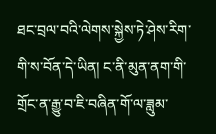ཐང་བྲལ་བའི་ལེགས་སྐྱེས་ཏེ་ཤེས་རིག་གི་ས་བོན་དེ་ཡིན། ང་ནི་མུན་ནག་གི་གྲོང་ན་རྒྱུ་བ་ཇི་བཞིན་གོ་ལ་ཟླུམ་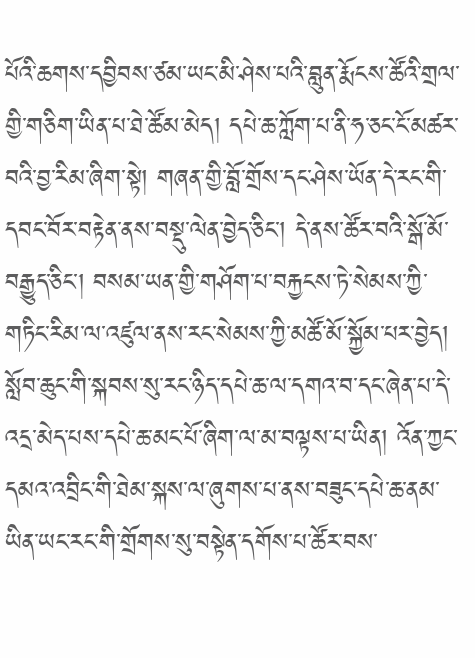པོའི་ཆགས་དབྱིབས་ཙམ་ཡང་མི་ཤེས་པའི་བླུན་རྨོངས་ཚོའི་གྲལ་གྱི་གཅིག་ཡིན་པ་ཐེ་ཚོམ་མེད། དཔེ་ཆ་ཀློག་པ་ནི་ཧ་ཅང་ངོ་མཚར་བའི་བྱ་རིམ་ཞིག་སྟེ། གཞན་གྱི་བློ་གྲོས་དང་ཤེས་ཡོན་དེ་རང་གི་དབང་བོར་བརྟེན་ནས་བསྡུ་ལེན་བྱེད་ཅིང་། དེ་ནས་ཚོར་བའི་སྒོ་མོ་བརྒྱུད་ཅིང་། བསམ་ཡན་གྱི་གཤོག་པ་བརྐྱངས་ཏེ་སེམས་ཀྱི་གཏིང་རིམ་ལ་འཛུལ་ནས་རང་སེམས་ཀྱི་མཚོ་མོ་སྐྱོམ་པར་བྱེད།
སློབ་ཆུང་གི་སྐབས་སུ་རང་ཉིད་དཔེ་ཆ་ལ་དགའ་བ་དང་ཞེན་པ་དེ་འདྲ་མེད་པས་དཔེ་ཆ་མང་པོ་ཞིག་ལ་མ་བལྟས་པ་ཡིན། འོན་ཀྱང་དམའ་འབྲིང་གི་ཐེམ་སྐས་ལ་ཞུགས་པ་ནས་བཟུང་དཔེ་ཆ་ནམ་ཡིན་ཡང་རང་གི་གྲོགས་སུ་བསྟེན་དགོས་པ་ཚོར་བས་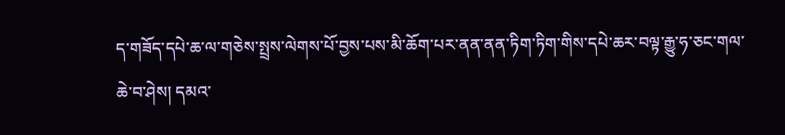ད་གཟོད་དཔེ་ཆ་ལ་གཅེས་སྤྲས་ལེགས་པོ་བྱས་པས་མི་ཆོག་པར་ནན་ནན་ཏིག་ཏིག་གིས་དཔེ་ཆར་བལྟ་རྒྱུ་ཧ་ཅང་གལ་ཆེ་བ་ཤེས། དམའ་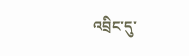འབྲིང་དུ་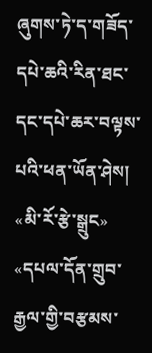ཞུགས་ཏེ་ད་གཟོད་དཔེ་ཆའི་རིན་ཐང་དང་དཔེ་ཆར་བལྟས་པའི་ཕན་ཡོན་ཤེས། «མི་རོ་རྩེ་སྒྲུང» «དཔལ་དོན་གྲུབ་རྒྱལ་གྱི་བརྩམས་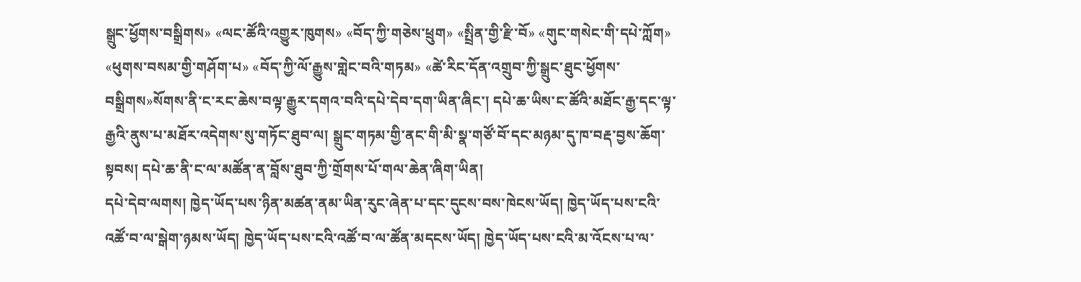སྒྲུང་ཕྱོགས་བསྒྲིགས» «ལང་ཚོའི་འགྱུར་ཁུགས» «བོད་ཀྱི་གཅེས་ཕྲུག» «སྤྲིན་གྱི་རྫི་བོ» «གུང་གསེང་གི་དཔེ་ཀློག» «ཕུགས་བསམ་གྱི་གཤོག་པ» «བོད་ཀྱི་ལོ་རྒྱུས་གླེང་བའི་གཏམ» «ཚེ་རིང་དོན་འགྲུབ་ཀྱི་སྒྲུང་ཐུང་ཕྱོགས་བསྒྲིགས»སོགས་ནི་ང་རང་ཆེས་བལྟ་རྒྱུར་དགའ་བའི་དཔེ་དེབ་དག་ཡིན་ཞིང་། དཔེ་ཆ་ཡིས་ང་ཚོའི་མཐོང་རྒྱ་དང་ལྟ་རྒྱའི་ནུས་པ་མཐོར་འདེགས་སུ་གཏོང་ཐུབ་ལ། སྒྲུང་གཏམ་གྱི་ནང་གི་མི་སྣ་གཙོ་བོ་དང་མཉམ་དུ་ཁ་བརྡ་བྱས་ཆོག་སྟབས། དཔེ་ཆ་ནི་ང་ལ་མཚོན་ན་བློས་ཐུབ་ཀྱི་གྲོགས་པོ་གལ་ཆེན་ཞིག་ཡིན།
དཔེ་དེབ་ལགས། ཁྱེད་ཡོད་པས་ཉིན་མཚན་ནམ་ཡིན་རུང་ཞེན་པ་དང་དུངས་བས་ཁེངས་ཡོད། ཁྱེད་ཡོད་པས་ངའི་འཚོ་བ་ལ་སྒེག་ཉམས་ཡོད། ཁྱེད་ཡོད་པས་ངའི་འཚོ་བ་ལ་ཚོན་མདངས་ཡོད། ཁྱེད་ཡོད་པས་ངའི་མ་འོངས་པ་ལ་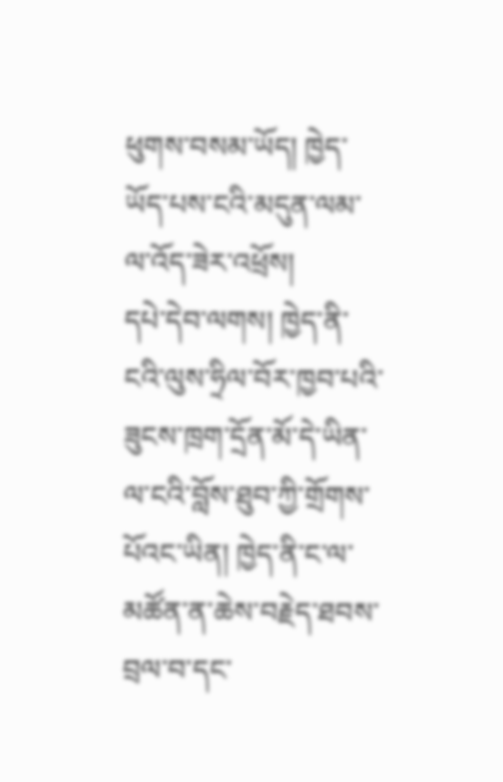ཕུགས་བསམ་ཡོད། ཁྱེད་ཡོད་པས་ངའི་མདུན་ལམ་ལ་འོད་ཟེར་འཕྲོས།
དཔེ་དེབ་ལགས། ཁྱེད་ནི་ངའི་ལུས་ཧྲིལ་བོར་ཁྱབ་པའི་ཟུངས་ཁྲག་དྲོན་མོ་དེ་ཡིན་ལ་ངའི་བློས་ཐུབ་ཀྱི་གྲོགས་པོའང་ཡིན། ཁྱེད་ནི་ང་ལ་མཚོན་ན་ཆེས་བརྗེད་ཐབས་བྲལ་བ་དང་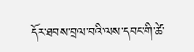དོར་ཐབས་བྲལ་བའི་ལས་དབང་གི་ཚེ་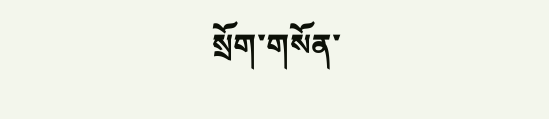སྲོག་གསོན་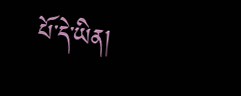པོ་དེ་ཡིན།